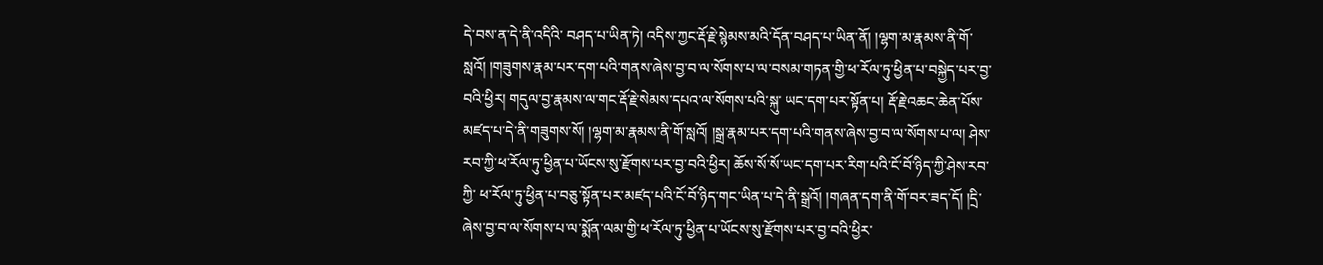དེ་བས་ན་དེ་ནི་འདིའི་ བཤད་པ་ཡིན་ཏེ། འདིས་ཀྱང་རྡོ་རྗེ་སྙེམས་མའི་དོན་བཤད་པ་ཡིན་ནོ། །ལྷག་མ་རྣམས་ནི་གོ་སླའོ། །གཟུགས་རྣམ་པར་དག་པའི་གནས་ཞེས་བྱ་བ་ལ་སོགས་པ་ལ་བསམ་གཏན་གྱི་ཕ་རོལ་ཏུ་ཕྱིན་པ་བསྐྱེད་པར་བྱ་བའི་ཕྱིར། གདུལ་བྱ་རྣམས་ལ་གང་རྡོ་རྗེ་སེམས་དཔའ་ལ་སོགས་པའི་སྐུ་ ཡང་དག་པར་སྟོན་པ། རྡོ་རྗེ་འཆང་ཆེན་པོས་མཛད་པ་དེ་ནི་གཟུགས་སོ། །ལྷག་མ་རྣམས་ནི་གོ་སླའོ། །སྒྲ་རྣམ་པར་དག་པའི་གནས་ཞེས་བྱ་བ་ལ་སོགས་པ་ལ། ཤེས་རབ་ཀྱི་ཕ་རོལ་ཏུ་ཕྱིན་པ་ཡོངས་སུ་རྫོགས་པར་བྱ་བའི་ཕྱིར། ཆོས་སོ་སོ་ཡང་དག་པར་རིག་པའི་ངོ་བོ་ཉིད་ཀྱི་ཤེས་རབ་ཀྱི་ ཕ་རོལ་ཏུ་ཕྱིན་པ་བཅུ་སྟོན་པར་མཛད་པའི་ངོ་བོ་ཉིད་གང་ཡིན་པ་དེ་ནི་སྒྲའོ། །གཞན་དག་ནི་གོ་བར་ཟད་དོ། །དྲི་ཞེས་བྱ་བ་ལ་སོགས་པ་ལ་སྨོན་ལམ་གྱི་ཕ་རོལ་ཏུ་ཕྱིན་པ་ཡོངས་སུ་རྫོགས་པར་བྱ་བའི་ཕྱིར་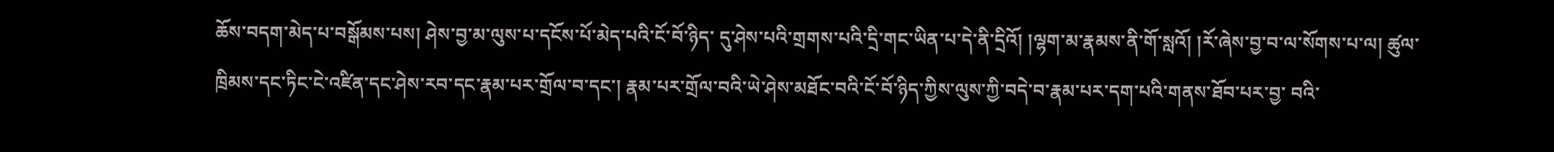ཆོས་བདག་མེད་པ་བསྒོམས་པས། ཤེས་བྱ་མ་ལུས་པ་དངོས་པོ་མེད་པའི་ངོ་བོ་ཉིད་ དུ་ཤེས་པའི་གྲགས་པའི་དྲི་གང་ཡིན་པ་དེ་ནི་དྲིའོ། །ལྷག་མ་རྣམས་ནི་གོ་སླའོ། །རོ་ཞེས་བྱ་བ་ལ་སོགས་པ་ལ། ཚུལ་ཁྲིམས་དང་ཏིང་ངེ་འཛིན་དང་ཤེས་རབ་དང་རྣམ་པར་གྲོལ་བ་དང་། རྣམ་པར་གྲོལ་བའི་ཡེ་ཤེས་མཐོང་བའི་ངོ་བོ་ཉིད་ཀྱིས་ལུས་ཀྱི་བདེ་བ་རྣམ་པར་དག་པའི་གནས་ཐོབ་པར་བྱ་ བའི་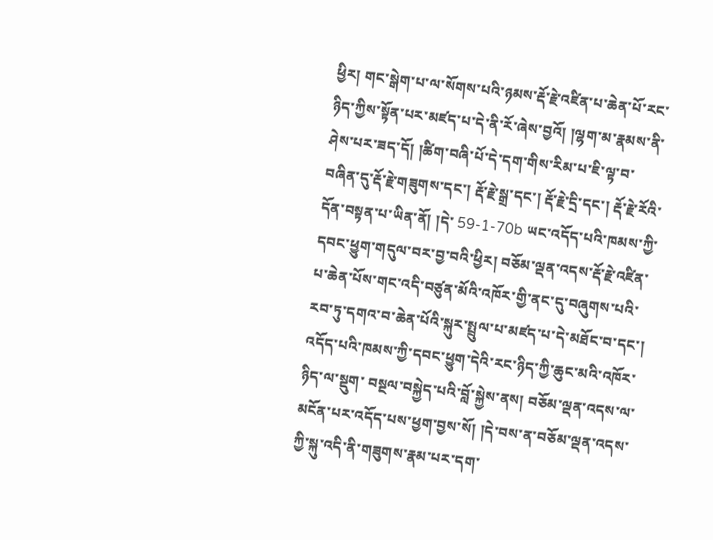ཕྱིར། གང་སྒེག་པ་ལ་སོགས་པའི་ཉམས་རྡོ་རྗེ་འཛིན་པ་ཆེན་པོ་རང་ཉིད་ཀྱིས་སྟོན་པར་མཛད་པ་དེ་ནི་རོ་ཞེས་བྱའོ། །ལྷག་མ་རྣམས་ནི་ཤེས་པར་ཟད་དོ། །ཚིག་བཞི་པོ་དེ་དག་གིས་རིམ་པ་ཇི་ལྟ་བ་བཞིན་དུ་རྡོ་རྗེ་གཟུགས་དང་། རྡོ་རྗེ་སྒྲ་དང་། རྡོ་རྗེ་དྲི་དང་། རྡོ་རྗེ་རོའི་དོན་བསྟན་པ་ཡིན་ནོ། །དེ་ 59-1-70b ཡང་འདོད་པའི་ཁམས་ཀྱི་དབང་ཕྱུག་གདུལ་བར་བྱ་བའི་ཕྱིར། བཅོམ་ལྡན་འདས་རྡོ་རྗེ་འཛིན་པ་ཆེན་པོས་གང་འདི་བཙུན་མོའི་འཁོར་གྱི་ནང་དུ་བཞུགས་པའི་རབ་ཏུ་དགའ་བ་ཆེན་པོའི་སྐུར་སྤྲུལ་པ་མཛད་པ་དེ་མཐོང་བ་དང་། འདོད་པའི་ཁམས་ཀྱི་དབང་ཕྱུག་དེའི་རང་ཉིད་ཀྱི་ཆུང་མའི་འཁོར་ཉིད་ལ་སྡུག་ བསྔལ་བསྐྱེད་པའི་བློ་སྐྱེས་ནས། བཅོམ་ལྡན་འདས་ལ་མངོན་པར་འདོད་པས་ཕྱག་བྱས་སོ། །དེ་བས་ན་བཅོམ་ལྡན་འདས་ཀྱི་སྐུ་འདི་ནི་གཟུགས་རྣམ་པར་དག་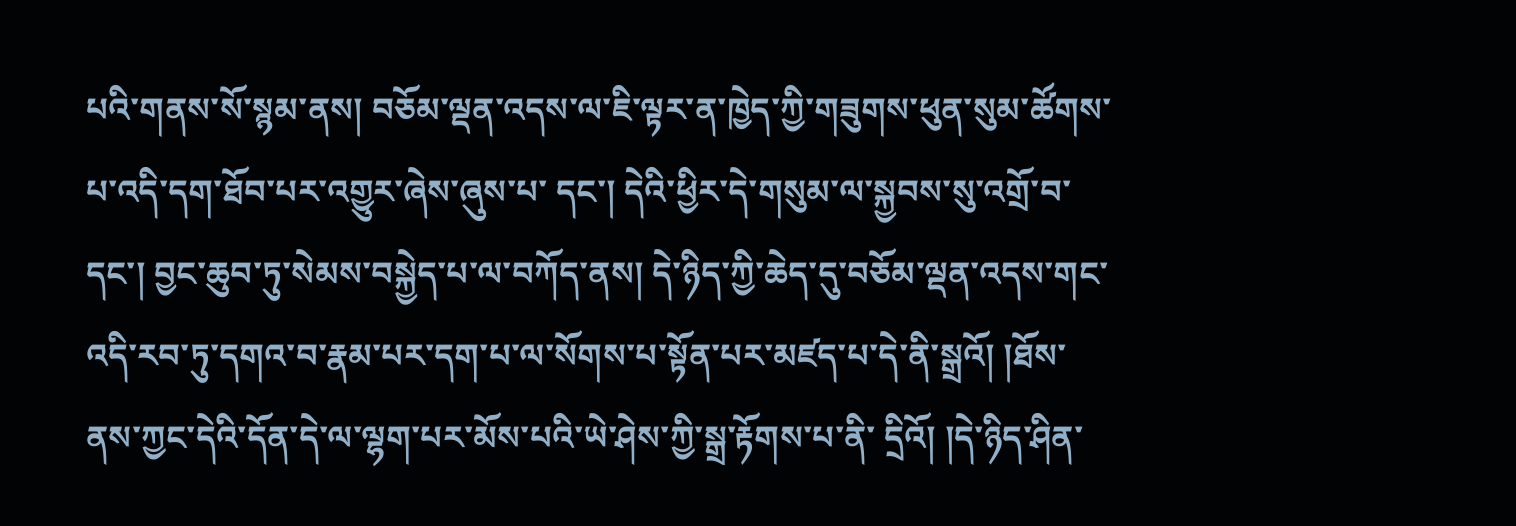པའི་གནས་སོ་སྙམ་ནས། བཅོམ་ལྡན་འདས་ལ་ཇི་ལྟར་ན་ཁྱེད་ཀྱི་གཟུགས་ཕུན་སུམ་ཚོགས་པ་འདི་དག་ཐོབ་པར་འགྱུར་ཞེས་ཞུས་པ་ དང་། དེའི་ཕྱིར་དེ་གསུམ་ལ་སྐྱབས་སུ་འགྲོ་བ་དང་། བྱང་ཆུབ་ཏུ་སེམས་བསྐྱེད་པ་ལ་བཀོད་ནས། དེ་ཉིད་ཀྱི་ཆེད་དུ་བཅོམ་ལྡན་འདས་གང་འདི་རབ་ཏུ་དགའ་བ་རྣམ་པར་དག་པ་ལ་སོགས་པ་སྟོན་པར་མཛད་པ་དེ་ནི་སྒྲའོ། །ཐོས་ནས་ཀྱང་དེའི་དོན་དེ་ལ་ལྷག་པར་མོས་པའི་ཡེ་ཤེས་ཀྱི་སྒྲ་རྟོགས་པ་ནི་ དྲིའོ། །དེ་ཉིད་ཤིན་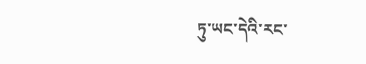ཏུ་ཡང་དེའི་རང་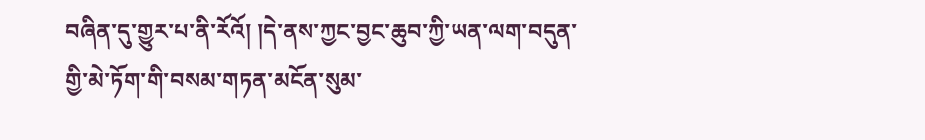བཞིན་དུ་གྱུར་པ་ནི་རོའོ། །དེ་ནས་ཀྱང་བྱང་ཆུབ་ཀྱི་ཡན་ལག་བདུན་གྱི་མེ་ཏོག་གི་བསམ་གཏན་མངོན་སུམ་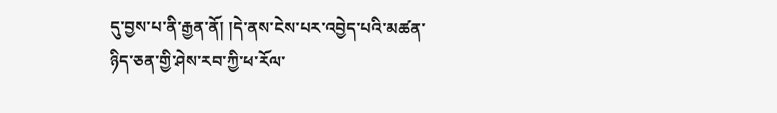དུ་བྱས་པ་ནི་རྒྱན་ནོ། །དེ་ནས་ངེས་པར་འབྱེད་པའི་མཚན་ཉིད་ཅན་གྱི་ཤེས་རབ་ཀྱི་ཕ་རོལ་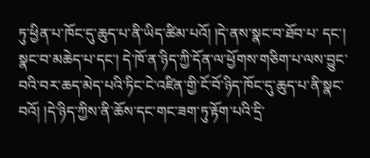ཏུ་ཕྱིན་པ་ཁོང་དུ་ཆུད་པ་ནི་ཡིད་ཚིམ་པའོ། །དེ་ནས་སྣང་བ་ཐོབ་པ་ དང་། སྣང་བ་མཆེད་པ་དང་། དེ་ཁོ་ན་ཉིད་ཀྱི་དོན་ལ་ཕྱོགས་གཅིག་པ་ལས་བྱུང་བའི་བར་ཆད་མེད་པའི་ཏིང་ངེ་འཛིན་གྱི་ངོ་བོ་ཉིད་ཁོང་དུ་ཆུད་པ་ནི་སྣང་བའོ། །དེ་ཉིད་ཀྱིས་ནི་ཆོས་དང་གང་ཟག་ཏུ་རྟོག་པའི་དྲི་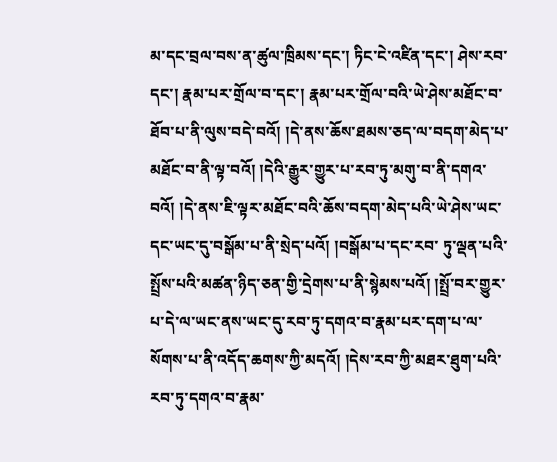མ་དང་བྲལ་བས་ན་ཚུལ་ཁྲིམས་དང་། ཏིང་ངེ་འཛིན་དང་། ཤེས་རབ་དང་། རྣམ་པར་གྲོལ་བ་དང་། རྣམ་པར་གྲོལ་བའི་ཡེ་ཤེས་མཐོང་བ་ཐོབ་པ་ནི་ལུས་བདེ་བའོ། །དེ་ནས་ཆོས་ཐམས་ཅད་ལ་བདག་མེད་པ་མཐོང་བ་ནི་ལྟ་བའོ། །དེའི་རྒྱུར་གྱུར་པ་རབ་ཏུ་མགུ་བ་ནི་དགའ་བའོ། །དེ་ནས་ཇི་ལྟར་མཐོང་བའི་ཆོས་བདག་མེད་པའི་ཡེ་ཤེས་ཡང་དང་ཡང་དུ་བསྒོམ་པ་ནི་སྲེད་པའོ། །བསྒོམ་པ་དང་རབ་ ཏུ་ལྡན་པའི་སྤྲོས་པའི་མཚན་ཉིད་ཅན་གྱི་དྲེགས་པ་ནི་སྙེམས་པའོ། །སྤྲོ་བར་གྱུར་པ་དེ་ལ་ཡང་ནས་ཡང་དུ་རབ་ཏུ་དགའ་བ་རྣམ་པར་དག་པ་ལ་སོགས་པ་ནི་འདོད་ཆགས་ཀྱི་མདའོ། །དེས་རབ་ཀྱི་མཐར་ཐུག་པའི་རབ་ཏུ་དགའ་བ་རྣམ་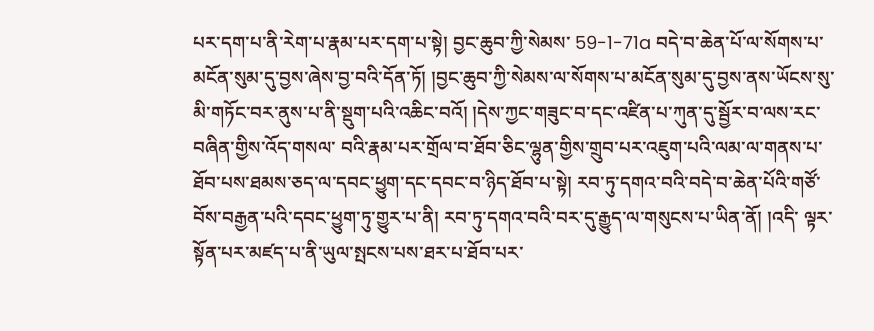པར་དག་པ་ནི་རེག་པ་རྣམ་པར་དག་པ་སྟེ། བྱང་ཆུབ་ཀྱི་སེམས་ 59-1-71a བདེ་བ་ཆེན་པོ་ལ་སོགས་པ་མངོན་སུམ་དུ་བྱས་ཞེས་བྱ་བའི་དོན་ཏོ། །བྱང་ཆུབ་ཀྱི་སེམས་ལ་སོགས་པ་མངོན་སུམ་དུ་བྱས་ནས་ཡོངས་སུ་མི་གཏོང་བར་ནུས་པ་ནི་སྡུག་པའི་འཆིང་བའོ། །དེས་ཀྱང་གཟུང་བ་དང་འཛིན་པ་ཀུན་དུ་སྦྱོར་བ་ལས་རང་བཞིན་གྱིས་འོད་གསལ་ བའི་རྣམ་པར་གྲོལ་བ་ཐོབ་ཅིང་ལྷུན་གྱིས་གྲུབ་པར་འཇུག་པའི་ལམ་ལ་གནས་པ་ཐོབ་པས་ཐམས་ཅད་ལ་དབང་ཕྱུག་དང་དབང་བ་ཉིད་ཐོབ་པ་སྟེ། རབ་ཏུ་དགའ་བའི་བདེ་བ་ཆེན་པོའི་གཙོ་བོས་བརྒྱན་པའི་དབང་ཕྱུག་ཏུ་གྱུར་པ་ནི། རབ་ཏུ་དགའ་བའི་བར་དུ་རྒྱུད་ལ་གསུངས་པ་ཡིན་ནོ། །འདི་ ལྟར་སྟོན་པར་མཛད་པ་ནི་ཡུལ་སྤངས་པས་ཐར་པ་ཐོབ་པར་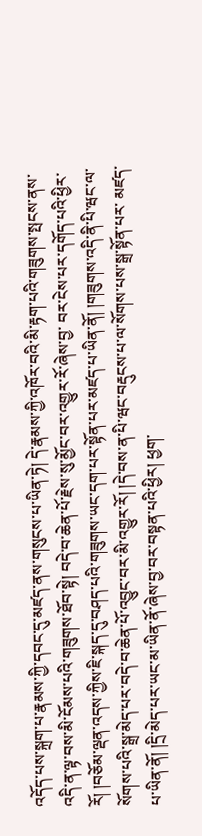འདོད་པས་སྐྲག་པ་རྣམས་ཀྱི་དབང་དུ་མཛད་ནས་གསུངས་པ་ཡིན་ཏེ། དེ་རྣམས་ཀྱི་འཁོར་བའི་མི་རྟག་པའི་གཟུགས་སྤངས་ནས་འདི་ན་ལྟ་བས་མི་ངོམས་པའི་གཟུགས་ཐོབ་སྟེ། བདེ་བ་ཆེན་པོ་རྗེས་སུ་མྱོང་བར་འགྱུར་རོ་ཞེས་བྱ་ བར་ངེས་པར་དགོད་པའི་ཕྱིར་རོ། །བཅོམ་ལྡན་འདས་ཀྱིས་ཇི་སྐད་དུ་བཤད་པའི་གཟུགས་ཡང་དག་པར་སྟོན་པར་མཛད་པ་ཡིན་ནོ། །གཟུགས་འདི་ནི་པི་ཝང་ལ་སོགས་པའི་སྒྲ་མེད་པར་བདེ་བ་ཆེན་པོ་འབྱུང་བར་མི་འགྱུར་རོ། །དེ་བས་ན་པི་ཝང་བརྡུངས་པ་ལ་སོགས་པས་སྒྲ་སྟོན་པར་ མཛད་པ་ཡིན་ནོ། །དྲི་མེད་པར་ཡང་མ་ཡིན་ནོ་ཞེས་བྱ་བར་བསྟན་པའི་ཕྱིར། ཕྱག་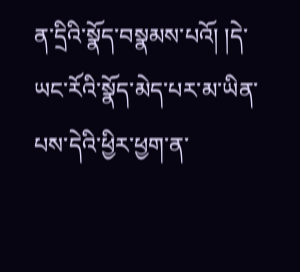ན་དྲིའི་སྣོད་བསྣམས་པའོ། །དེ་ཡང་རོའི་སྣོད་མེད་པར་མ་ཡིན་པས་དེའི་ཕྱིར་ཕྱག་ན་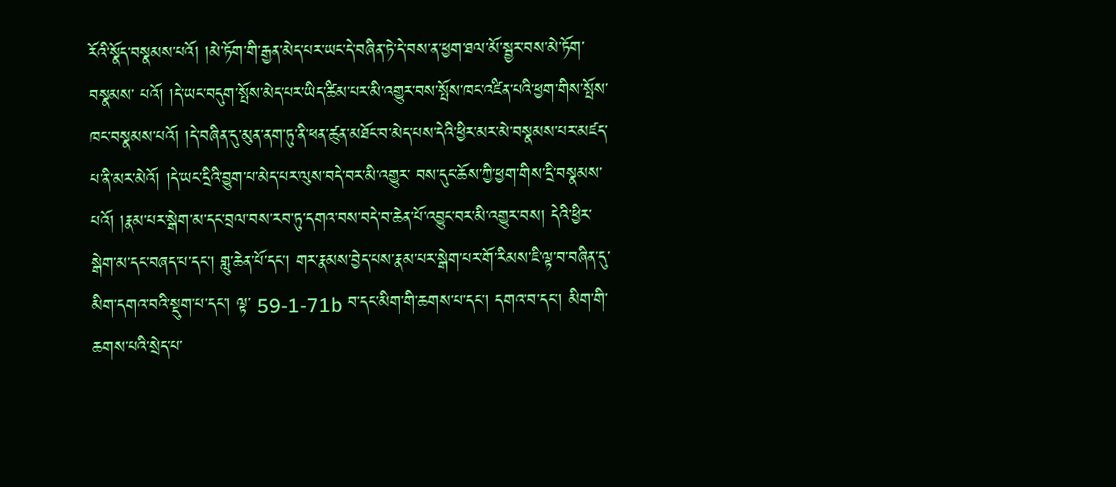རོའི་སྣོད་བསྣམས་པའོ། །མེ་ཏོག་གི་རྒྱན་མེད་པར་ཡང་དེ་བཞིན་ཏེ་དེ་བས་ན་ཕྱག་ཐལ་མོ་སྦྱར་བས་མེ་ཏོག་བསྣམས་ པའོ། །དེ་ཡང་བདུག་སྤོས་མེད་པར་ཡིད་ཚིམ་པར་མི་འགྱུར་བས་སྤོས་ཁང་འཛིན་པའི་ཕྱག་གིས་སྤོས་ཁང་བསྣམས་པའོ། །དེ་བཞིན་དུ་མུན་ནག་ཏུ་ནི་ཕན་ཚུན་མཐོང་བ་མེད་པས་དེའི་ཕྱིར་མར་མེ་བསྣམས་པར་མཛད་པ་ནི་མར་མེའོ། །དེ་ཡང་དྲིའི་བྱུག་པ་མེད་པར་ལུས་བདེ་བར་མི་འགྱུར་ བས་དུང་ཆོས་ཀྱི་ཕྱག་གིས་དྲི་བསྣམས་པའོ། །རྣམ་པར་སྒེག་མ་དང་བྲལ་བས་རབ་ཏུ་དགའ་བས་བདེ་བ་ཆེན་པོ་འབྱུང་བར་མི་འགྱུར་བས། དེའི་ཕྱིར་སྒེག་མ་དང་བཞད་པ་དང་། གླུ་ཆེན་པོ་དང་། གར་རྣམས་བྱེད་པས་རྣམ་པར་སྒེག་པར་གོ་རིམས་ཇི་ལྟ་བ་བཞིན་དུ་མིག་དགའ་བའི་སྡུག་པ་དང་། ལྟ་ 59-1-71b བ་དང་མིག་གི་ཆགས་པ་དང་། དགའ་བ་དང་། མིག་གི་ཆགས་པའི་སྲེད་པ་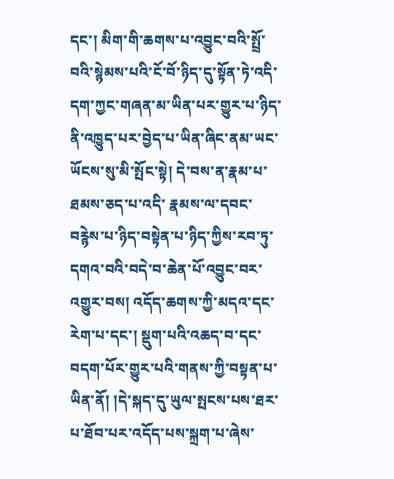དང་། མིག་གི་ཆགས་པ་འབྱུང་བའི་སྤྲོ་བའི་སྙེམས་པའི་ངོ་བོ་ཉིད་དུ་སྟོན་ཏེ་འདི་དག་ཀྱང་གཞན་མ་ཡིན་པར་གྱུར་པ་ཉིད་ནི་འཁྱུད་པར་བྱེད་པ་ཡིན་ཞིང་ནམ་ཡང་ཡོངས་སུ་མི་སྤོང་སྟེ། དེ་བས་ན་རྣམ་པ་ཐམས་ཅད་པ་འདི་ རྣམས་ལ་དབང་བརྙེས་པ་ཉིད་བསྟེན་པ་ཉིད་ཀྱིས་རབ་ཏུ་དགའ་བའི་བདེ་བ་ཆེན་པོ་འབྱུང་བར་འགྱུར་བས། འདོད་ཆགས་ཀྱི་མདའ་དང་རེག་པ་དང་། སྡུག་པའི་འཆད་བ་དང་བདག་པོར་གྱུར་པའི་གནས་ཀྱི་བསྟན་པ་ཡིན་ནོ། །དེ་སྐད་དུ་ཡུལ་སྤངས་པས་ཐར་པ་ཐོབ་པར་འདོད་པས་སྐྲག་པ་ཞེས་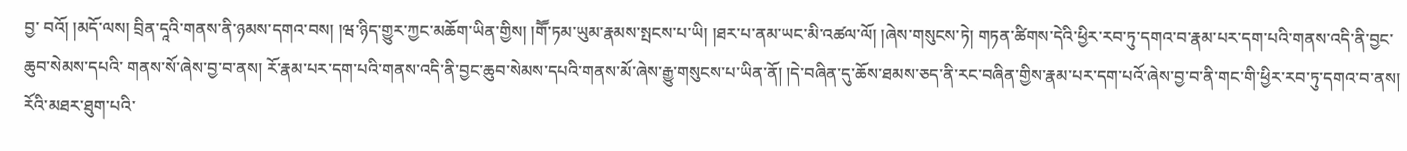བྱ་ བའོ། །མདོ་ལས། བྲིན་དཱའི་གནས་ནི་ཉམས་དགའ་བས། །ཝ་ཉིད་གྱུར་ཀྱང་མཆོག་ཡིན་གྱིས། །གཽ་ཏམ་ཡུམ་རྣམས་སྤངས་པ་ཡི། །ཐར་པ་ནམ་ཡང་མི་འཚལ་ལོ། །ཞེས་གསུངས་ཏེ། གཏན་ཚིགས་དེའི་ཕྱིར་རབ་ཏུ་དགའ་བ་རྣམ་པར་དག་པའི་གནས་འདི་ནི་བྱང་ཆུབ་སེམས་དཔའི་ གནས་སོ་ཞེས་བྱ་བ་ནས། རོ་རྣམ་པར་དག་པའི་གནས་འདི་ནི་བྱང་ཆུབ་སེམས་དཔའི་གནས་མོ་ཞེས་རྒྱུ་གསུངས་པ་ཡིན་ནོ། །དེ་བཞིན་དུ་ཆོས་ཐམས་ཅད་ནི་རང་བཞིན་གྱིས་རྣམ་པར་དག་པའོ་ཞེས་བྱ་བ་ནི་གང་གི་ཕྱིར་རབ་ཏུ་དགའ་བ་ནས། རོའི་མཐར་ཐུག་པའི་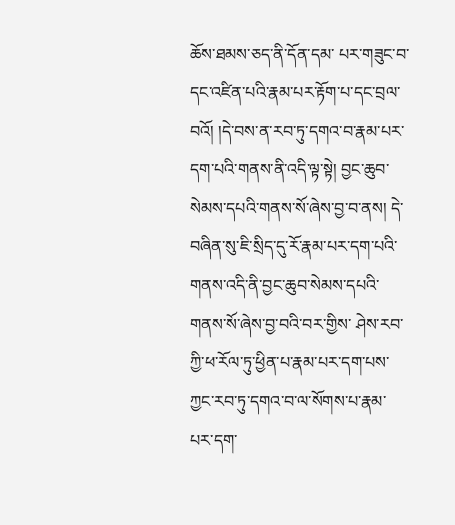ཆོས་ཐམས་ཅད་ནི་དོན་དམ་ པར་གཟུང་བ་དང་འཛིན་པའི་རྣམ་པར་རྟོག་པ་དང་བྲལ་བའོ། །དེ་བས་ན་རབ་ཏུ་དགའ་བ་རྣམ་པར་དག་པའི་གནས་ནི་འདི་ལྟ་སྟེ། བྱང་ཆུབ་སེམས་དཔའི་གནས་སོ་ཞེས་བྱ་བ་ནས། དེ་བཞིན་སུ་ཇི་སྲིད་དུ་རོ་རྣམ་པར་དག་པའི་གནས་འདི་ནི་བྱང་ཆུབ་སེམས་དཔའི་གནས་སོ་ཞེས་བྱ་བའི་བར་གྱིས་ ཤེས་རབ་ཀྱི་ཕ་རོལ་ཏུ་ཕྱིན་པ་རྣམ་པར་དག་པས་ཀྱང་རབ་ཏུ་དགའ་བ་ལ་སོགས་པ་རྣམ་པར་དག་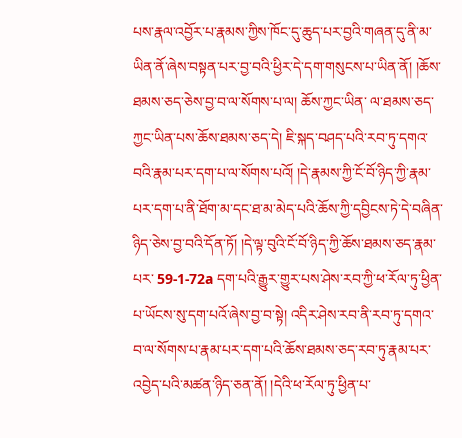པས་རྣལ་འབྱོར་པ་རྣམས་ཀྱིས་ཁོང་དུ་ཆུད་པར་བྱའི་གཞན་དུ་ནི་མ་ཡིན་ནོ་ཞེས་བསྟན་པར་བྱ་བའི་ཕྱིར་དེ་དག་གསུངས་པ་ཡིན་ནོ། །ཆོས་ཐམས་ཅད་ཅེས་བྱ་བ་ལ་སོགས་པ་ལ། ཆོས་ཀྱང་ཡིན་ ལ་ཐམས་ཅད་ཀྱང་ཡིན་པས་ཆོས་ཐམས་ཅད་དེ། ཇི་སྐད་བཤད་པའི་རབ་ཏུ་དགའ་བའི་རྣམ་པར་དག་པ་ལ་སོགས་པའོ། །དེ་རྣམས་ཀྱི་ངོ་བོ་ཉིད་ཀྱི་རྣམ་པར་དག་པ་ནི་ཐོག་མ་དང་ཐ་མ་མེད་པའི་ཆོས་ཀྱི་དབྱིངས་ཏེ་དེ་བཞིན་ཉིད་ཅེས་བྱ་བའི་དོན་ཏོ། །དེ་ལྟ་བུའི་ངོ་བོ་ཉིད་ཀྱི་ཆོས་ཐམས་ཅད་རྣམ་པར་ 59-1-72a དག་པའི་རྒྱུར་གྱུར་པས་ཤེས་རབ་ཀྱི་ཕ་རོལ་ཏུ་ཕྱིན་པ་ཡོངས་སུ་དག་པའོ་ཞེས་བྱ་བ་སྟེ། འདིར་ཤེས་རབ་ནི་རབ་ཏུ་དགའ་བ་ལ་སོགས་པ་རྣམ་པར་དག་པའི་ཆོས་ཐམས་ཅད་རབ་ཏུ་རྣམ་པར་འབྱེད་པའི་མཚན་ཉིད་ཅན་ནོ། །དེའི་ཕ་རོལ་ཏུ་ཕྱིན་པ་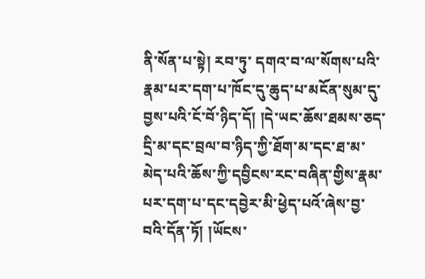ནི་སོན་པ་སྟེ། རབ་ཏུ་ དགའ་བ་ལ་སོགས་པའི་རྣམ་པར་དག་པ་ཁོང་དུ་ཆུད་པ་མངོན་སུམ་དུ་བྱས་པའི་ངོ་བོ་ཉིད་དོ། །དེ་ཡང་ཆོས་ཐམས་ཅད་དྲི་མ་དང་བྲལ་བ་ཉིད་ཀྱི་ཐོག་མ་དང་ཐ་མ་མེད་པའི་ཆོས་ཀྱི་དབྱིངས་རང་བཞིན་གྱིས་རྣམ་པར་དག་པ་དང་དབྱེར་མི་ཕྱེད་པའོ་ཞེས་བྱ་བའི་དོན་ཏོ། །ཡོངས་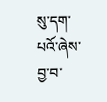སུ་དག་པའོ་ཞེས་ བྱ་བ་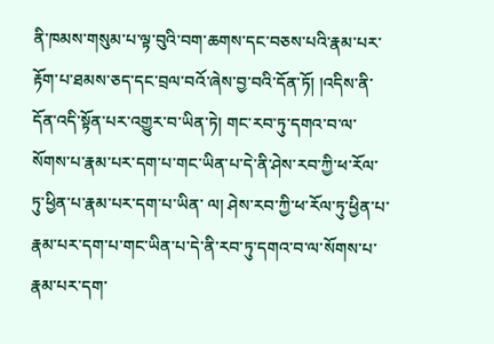ནི་ཁམས་གསུམ་པ་ལྟ་བུའི་བག་ཆགས་དང་བཅས་པའི་རྣམ་པར་རྟོག་པ་ཐམས་ཅད་དང་བྲལ་བའོ་ཞེས་བྱ་བའི་དོན་ཏོ། །འདིས་ནི་དོན་འདི་སྟོན་པར་འགྱུར་བ་ཡིན་ཏེ། གང་རབ་ཏུ་དགའ་བ་ལ་སོགས་པ་རྣམ་པར་དག་པ་གང་ཡིན་པ་དེ་ནི་ཤེས་རབ་ཀྱི་ཕ་རོལ་ཏུ་ཕྱིན་པ་རྣམ་པར་དག་པ་ཡིན་ ལ། ཤེས་རབ་ཀྱི་ཕ་རོལ་ཏུ་ཕྱིན་པ་རྣམ་པར་དག་པ་གང་ཡིན་པ་དེ་ནི་རབ་ཏུ་དགའ་བ་ལ་སོགས་པ་རྣམ་པར་དག་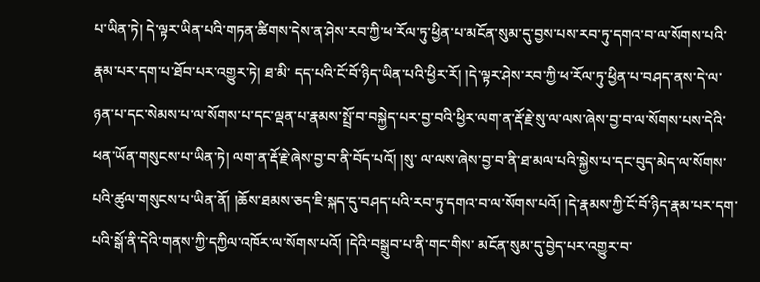པ་ཡིན་ཏེ། དེ་ལྟར་ཡིན་པའི་གཏན་ཚིགས་དེས་ན་ཤེས་རབ་ཀྱི་ཕ་རོལ་ཏུ་ཕྱིན་པ་མངོན་སུམ་དུ་བྱས་པས་རབ་ཏུ་དགའ་བ་ལ་སོགས་པའི་རྣམ་པར་དག་པ་ཐོབ་པར་འགྱུར་ཏེ། ཐ་མི་ དད་པའི་ངོ་བོ་ཉིད་ཡིན་པའི་ཕྱིར་རོ། །དེ་ལྟར་ཤེས་རབ་ཀྱི་ཕ་རོལ་ཏུ་ཕྱིན་པ་བཤད་ནས་དེ་ལ་ཉན་པ་དང་སེམས་པ་ལ་སོགས་པ་དང་ལྡན་པ་རྣམས་སྤྲོ་བ་བསྐྱེད་པར་བྱ་བའི་ཕྱིར་ལག་ན་རྡོ་རྗེ་སུ་ལ་ལས་ཞེས་བྱ་བ་ལ་སོགས་པས་དེའི་ཕན་ཡོན་གསུངས་པ་ཡིན་ཏེ། ལག་ན་རྡོ་རྗེ་ཞེས་བྱ་བ་ནི་བོད་པའོ། །སུ་ ལ་ལས་ཞེས་བྱ་བ་ནི་ཐ་མལ་པའི་སྐྱེས་པ་དང་བུད་མེད་ལ་སོགས་པའི་ཚུལ་གསུངས་པ་ཡིན་ནོ། །ཆོས་ཐམས་ཅད་ཇི་སྐད་དུ་བཤད་པའི་རབ་ཏུ་དགའ་བ་ལ་སོགས་པའོ། །དེ་རྣམས་ཀྱི་ངོ་བོ་ཉིད་རྣམ་པར་དག་པའི་སྒོ་ནི་དེའི་གནས་ཀྱི་དཀྱིལ་འཁོར་ལ་སོགས་པའོ། །དེའི་བསྒྲུབ་པ་ནི་གང་གིས་ མངོན་སུམ་དུ་བྱེད་པར་འགྱུར་བ་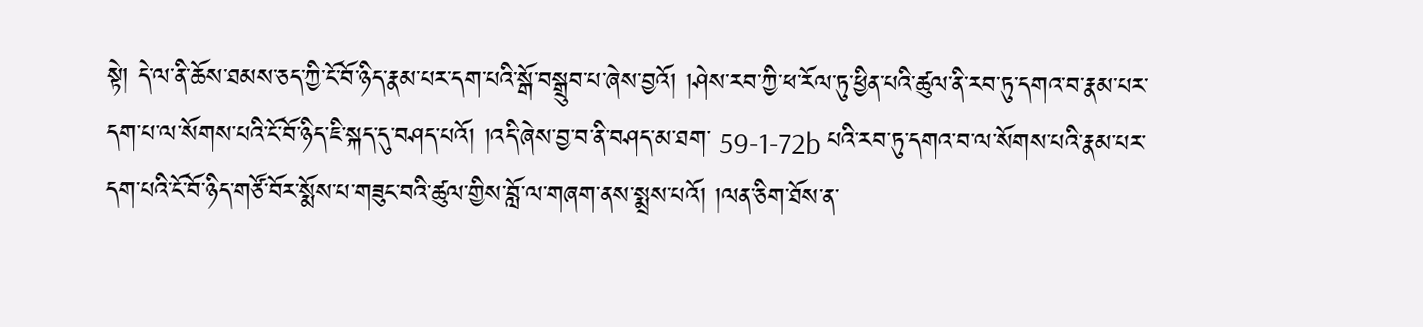སྟེ། དེ་ལ་ནི་ཆོས་ཐམས་ཅད་ཀྱི་ངོ་བོ་ཉིད་རྣམ་པར་དག་པའི་སྒོ་བསྒྲུབ་པ་ཞེས་བྱའོ། །ཤེས་རབ་ཀྱི་ཕ་རོལ་ཏུ་ཕྱིན་པའི་ཚུལ་ནི་རབ་ཏུ་དགའ་བ་རྣམ་པར་དག་པ་ལ་སོགས་པའི་ངོ་བོ་ཉིད་ཇི་སྐད་དུ་བཤད་པའོ། །འདི་ཞེས་བྱ་བ་ནི་བཤད་མ་ཐག་ 59-1-72b པའི་རབ་ཏུ་དགའ་བ་ལ་སོགས་པའི་རྣམ་པར་དག་པའི་ངོ་བོ་ཉིད་གཙོ་བོར་སྨོས་པ་གཟུང་བའི་ཚུལ་གྱིས་བློ་ལ་གཞག་ནས་སྨྲས་པའོ། །ལན་ཅིག་ཐོས་ན་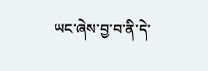ཡང་ཞེས་བྱ་བ་ནི་དེ་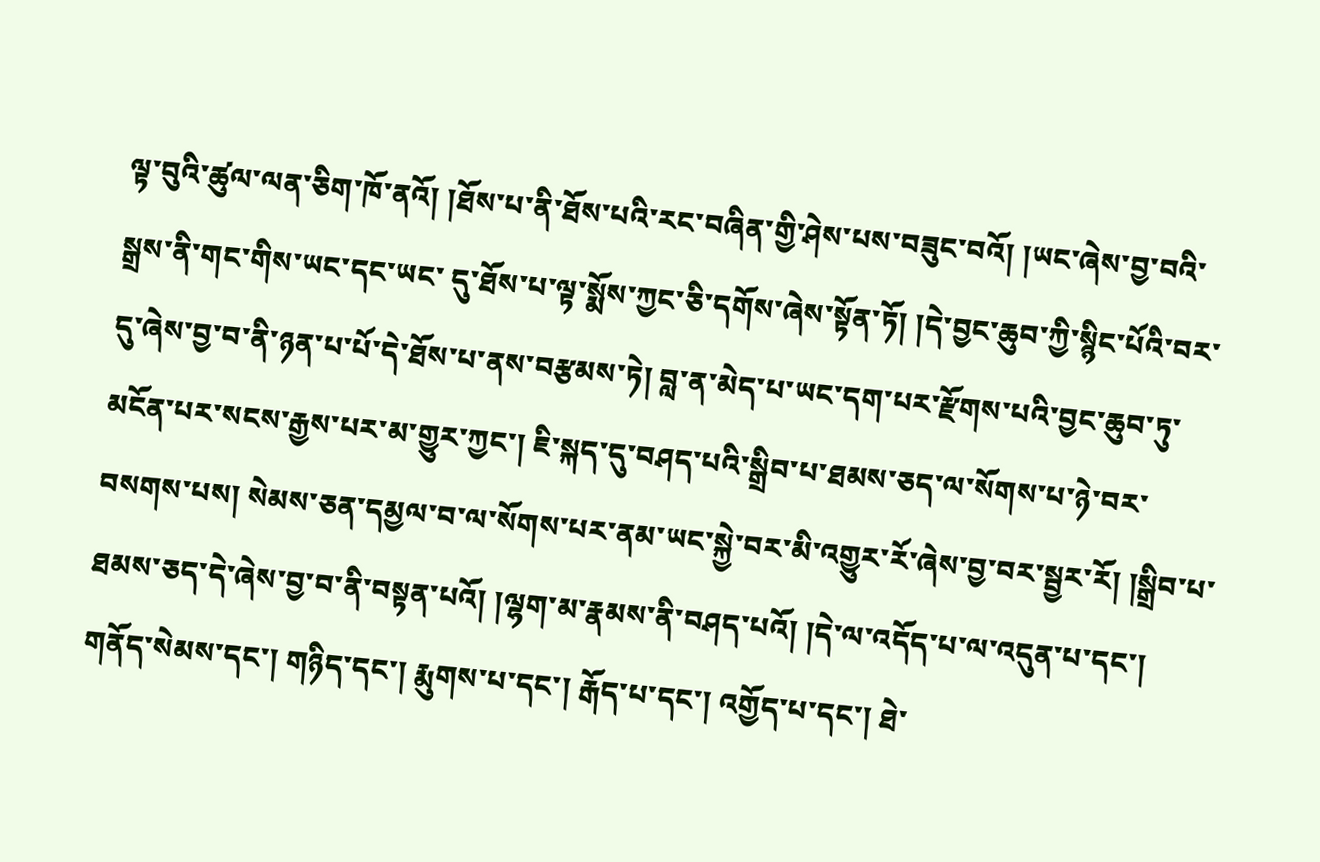ལྟ་བུའི་ཚུལ་ལན་ཅིག་ཁོ་ནའོ། །ཐོས་པ་ནི་ཐོས་པའི་རང་བཞིན་གྱི་ཤེས་པས་བཟུང་བའོ། །ཡང་ཞེས་བྱ་བའི་སྒྲས་ནི་གང་གིས་ཡང་དང་ཡང་ དུ་ཐོས་པ་ལྟ་སྨོས་ཀྱང་ཅི་དགོས་ཞེས་སྟོན་ཏོ། །དེ་བྱང་ཆུབ་ཀྱི་སྙིང་པོའི་བར་དུ་ཞེས་བྱ་བ་ནི་ཉན་པ་པོ་དེ་ཐོས་པ་ནས་བརྩམས་ཏེ། བླ་ན་མེད་པ་ཡང་དག་པར་རྫོགས་པའི་བྱང་ཆུབ་ཏུ་མངོན་པར་སངས་རྒྱས་པར་མ་གྱུར་ཀྱང་། ཇི་སྐད་དུ་བཤད་པའི་སྒྲིབ་པ་ཐམས་ཅད་ལ་སོགས་པ་ཉེ་བར་ བསགས་པས། སེམས་ཅན་དམྱལ་བ་ལ་སོགས་པར་ནམ་ཡང་སྐྱེ་བར་མི་འགྱུར་རོ་ཞེས་བྱ་བར་སྦྱར་རོ། །སྒྲིབ་པ་ཐམས་ཅད་དེ་ཞེས་བྱ་བ་ནི་བསྟན་པའོ། །ལྷག་མ་རྣམས་ནི་བཤད་པའོ། །དེ་ལ་འདོད་པ་ལ་འདུན་པ་དང་། གནོད་སེམས་དང་། གཉིད་དང་། རྨུགས་པ་དང་། རྒོད་པ་དང་། འགྱོད་པ་དང་། ཐེ་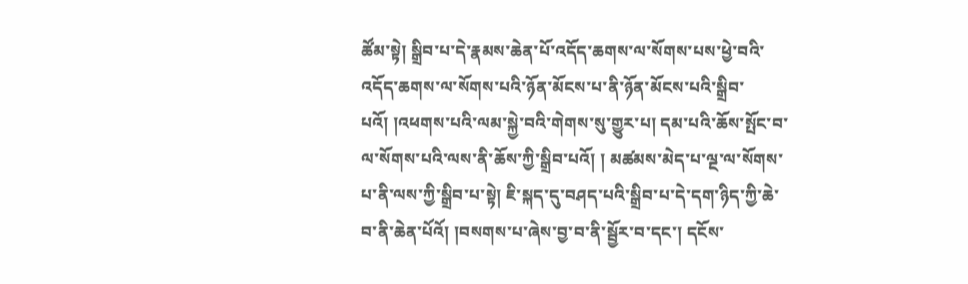ཚོམ་སྟེ། སྒྲིབ་པ་དེ་རྣམས་ཆེན་པོ་འདོད་ཆགས་ལ་སོགས་པས་ཕྱེ་བའི་འདོད་ཆགས་ལ་སོགས་པའི་ཉོན་མོངས་པ་ནི་ཉོན་མོངས་པའི་སྒྲིབ་པའོ། །འཕགས་པའི་ལམ་སྐྱེ་བའི་གེགས་སུ་གྱུར་པ། དམ་པའི་ཆོས་སྤོང་བ་ལ་སོགས་པའི་ལས་ནི་ཆོས་ཀྱི་སྒྲིབ་པའོ། ། མཚམས་མེད་པ་ལྔ་ལ་སོགས་པ་ནི་ལས་ཀྱི་སྒྲིབ་པ་སྟེ། ཇི་སྐད་དུ་བཤད་པའི་སྒྲིབ་པ་དེ་དག་ཉིད་ཀྱི་ཆེ་བ་ནི་ཆེན་པོའོ། །བསགས་པ་ཞེས་བྱ་བ་ནི་སྦྱོར་བ་དང་། དངོས་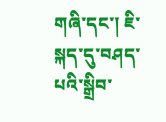གཞི་དང་། ཇི་སྐད་དུ་བཤད་པའི་སྒྲིབ་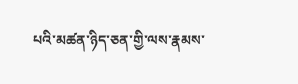པའི་མཚན་ཉིད་ཅན་གྱི་ལས་རྣམས་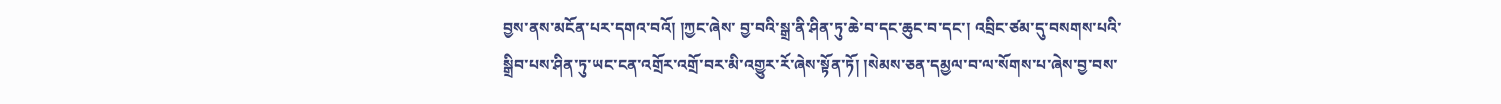བྱས་ནས་མངོན་པར་དགའ་བའོ། །ཀྱང་ཞེས་ བྱ་བའི་སྒྲ་ནི་ཤིན་ཏུ་ཆེ་བ་དང་ཆུང་བ་དང་། འབྲིང་ཙམ་དུ་བསགས་པའི་སྒྲིབ་པས་ཤིན་ཏུ་ཡང་ངན་འགྲོར་འགྲོ་བར་མི་འགྱུར་རོ་ཞེས་སྟོན་ཏོ། །སེམས་ཅན་དམྱལ་བ་ལ་སོགས་པ་ཞེས་བྱ་བས་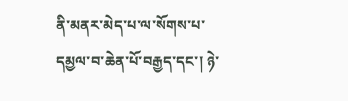ནི་མནར་མེད་པ་ལ་སོགས་པ་དམྱལ་བ་ཆེན་པོ་བརྒྱད་དང་། ཉེ་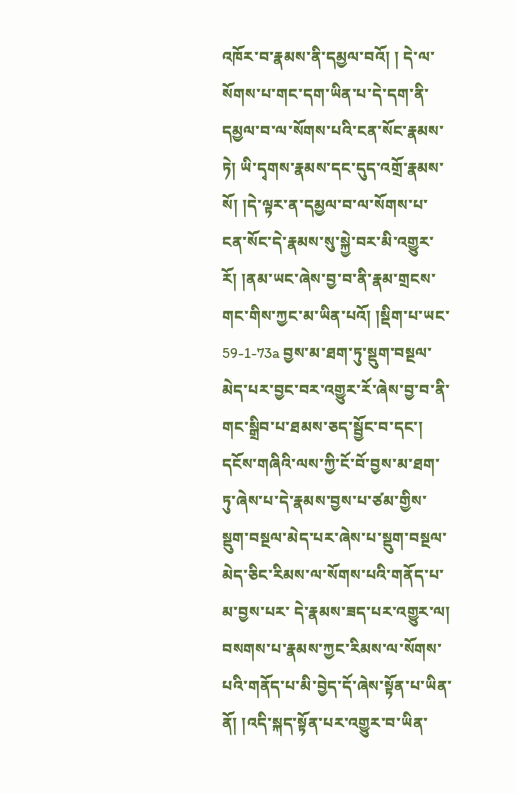འཁོར་བ་རྣམས་ནི་དམྱལ་བའོ། ། དེ་ལ་སོགས་པ་གང་དག་ཡིན་པ་དེ་དག་ནི་དམྱལ་བ་ལ་སོགས་པའི་ངན་སོང་རྣམས་ཏེ། ཡི་དྭགས་རྣམས་དང་དུད་འགྲོ་རྣམས་སོ། །དེ་ལྟར་ན་དམྱལ་བ་ལ་སོགས་པ་ངན་སོང་དེ་རྣམས་སུ་སྐྱེ་བར་མི་འགྱུར་རོ། །ནམ་ཡང་ཞེས་བྱ་བ་ནི་རྣམ་གྲངས་གང་གིས་ཀྱང་མ་ཡིན་པའོ། །སྡིག་པ་ཡང་ 59-1-73a བྱས་མ་ཐག་ཏུ་སྡུག་བསྔལ་མེད་པར་བྱང་བར་འགྱུར་རོ་ཞེས་བྱ་བ་ནི་གང་སྒྲིབ་པ་ཐམས་ཅད་སྦྱོང་བ་དང་། དངོས་གཞིའི་ལས་ཀྱི་ངོ་བོ་བྱས་མ་ཐག་ཏུ་ཞེས་པ་དེ་རྣམས་བྱས་པ་ཙམ་གྱིས་སྡུག་བསྔལ་མེད་པར་ཞེས་པ་སྡུག་བསྔལ་མེད་ཅིང་རིམས་ལ་སོགས་པའི་གནོད་པ་མ་བྱས་པར་ དེ་རྣམས་ཟད་པར་འགྱུར་ལ། བསགས་པ་རྣམས་ཀྱང་རིམས་ལ་སོགས་པའི་གནོད་པ་མི་བྱེད་དོ་ཞེས་སྟོན་པ་ཡིན་ནོ། །འདི་སྐད་སྟོན་པར་འགྱུར་བ་ཡིན་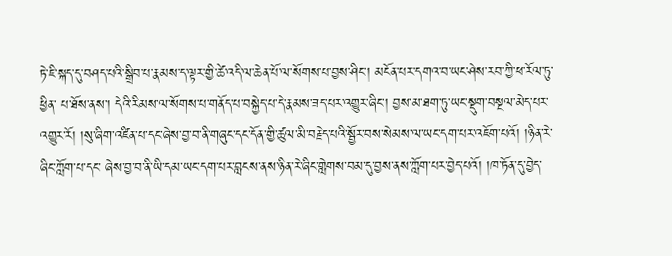ཏེ་ཇི་སྐད་དུ་བཤད་པའི་སྒྲིབ་པ་རྣམས་ད་ལྟར་གྱི་ཚེ་འདི་ལ་ཆེན་པོ་ལ་སོགས་པ་བྱས་ཤིང་། མངོན་པར་དགའ་བ་ཡང་ཤེས་རབ་ཀྱི་ཕ་རོལ་ཏུ་ཕྱིན་ པ་ཐོས་ནས་། དེའི་རིམས་ལ་སོགས་པ་གནོད་པ་བསྐྱེད་པ་དེ་རྣམས་ཟད་པར་འགྱུར་ཞིང་། བྱས་མ་ཐག་ཏུ་ཡང་སྡུག་བསྔལ་མེད་པར་འགྱུར་རོ། །སུ་ཞིག་འཛིན་པ་དང་ཞེས་བྱ་བ་ནི་གཞུང་དང་དོན་གྱི་ཚུལ་མི་བརྗེད་པའི་སྦྱོར་བས་སེམས་ལ་ཡང་དག་པར་འཇོག་པའོ། །ཉིན་རེ་ཞིང་ཀློག་པ་དང་ ཞེས་བྱ་བ་ནི་ཡི་དམ་ཡང་དག་པར་བླངས་ནས་ཉིན་རེ་ཞིང་གླེགས་བམ་དུ་བྱས་ནས་ཀློག་པར་བྱེད་པའོ། །ཁ་ཏོན་དུ་བྱེད་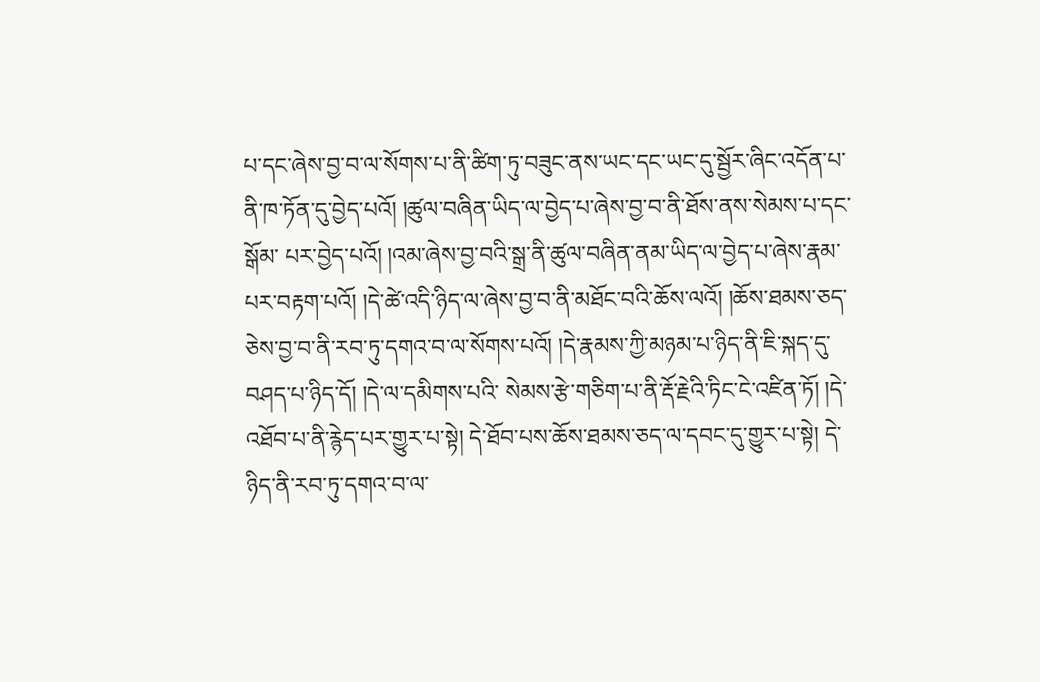པ་དང་ཞེས་བྱ་བ་ལ་སོགས་པ་ནི་ཚིག་ཏུ་བཟུང་ནས་ཡང་དང་ཡང་དུ་སྦྱོར་ཞིང་འདོན་པ་ནི་ཁ་ཏོན་དུ་བྱེད་པའོ། །ཚུལ་བཞིན་ཡིད་ལ་བྱེད་པ་ཞེས་བྱ་བ་ནི་ཐོས་ནས་སེམས་པ་དང་སྒོམ་ པར་བྱེད་པའོ། །འམ་ཞེས་བྱ་བའི་སྒྲ་ནི་ཚུལ་བཞིན་ནམ་ཡིད་ལ་བྱེད་པ་ཞེས་རྣམ་པར་བརྟག་པའོ། །དེ་ཚེ་འདི་ཉིད་ལ་ཞེས་བྱ་བ་ནི་མཐོང་བའི་ཆོས་ལའོ། །ཆོས་ཐམས་ཅད་ཅེས་བྱ་བ་ནི་རབ་ཏུ་དགའ་བ་ལ་སོགས་པའོ། །དེ་རྣམས་ཀྱི་མཉམ་པ་ཉིད་ནི་ཇི་སྐད་དུ་བཤད་པ་ཉིད་དོ། །དེ་ལ་དམིགས་པའི་ སེམས་རྩེ་གཅིག་པ་ནི་རྡོ་རྗེའི་ཏིང་ངེ་འཛིན་ཏོ། །དེ་འཐོབ་པ་ནི་རྙེད་པར་གྱུར་པ་སྟེ། དེ་ཐོབ་པས་ཆོས་ཐམས་ཅད་ལ་དབང་དུ་གྱུར་པ་སྟེ། དེ་ཉིད་ནི་རབ་ཏུ་དགའ་བ་ལ་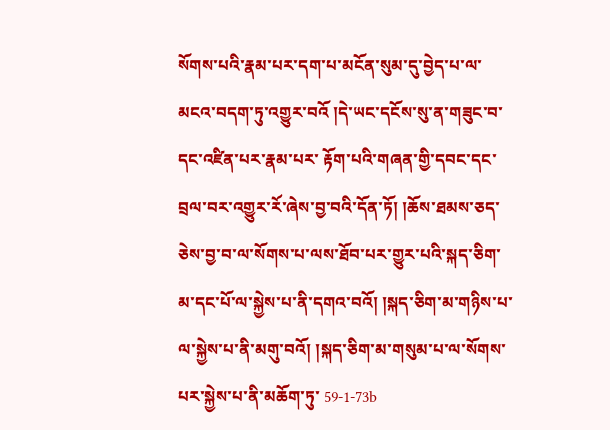སོགས་པའི་རྣམ་པར་དག་པ་མངོན་སུམ་དུ་བྱེད་པ་ལ་མངའ་བདག་ཏུ་འགྱུར་བའོ །དེ་ཡང་དངོས་སུ་ན་གཟུང་བ་དང་འཛིན་པར་རྣམ་པར་ རྟོག་པའི་གཞན་གྱི་དབང་དང་བྲལ་བར་འགྱུར་རོ་ཞེས་བྱ་བའི་དོན་ཏོ། །ཆོས་ཐམས་ཅད་ཅེས་བྱ་བ་ལ་སོགས་པ་ལས་ཐོབ་པར་གྱུར་པའི་སྐད་ཅིག་མ་དང་པོ་ལ་སྐྱེས་པ་ནི་དགའ་བའོ། །སྐད་ཅིག་མ་གཉིས་པ་ལ་སྐྱེས་པ་ནི་མགུ་བའོ། །སྐད་ཅིག་མ་གསུམ་པ་ལ་སོགས་པར་སྐྱེས་པ་ནི་མཆོག་ཏུ་ 59-1-73b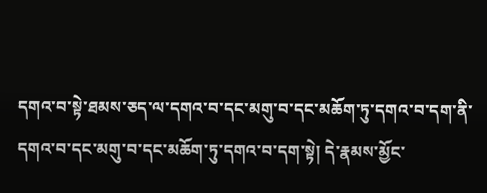དགའ་བ་སྟེ་ཐམས་ཅད་ལ་དགའ་བ་དང་མགུ་བ་དང་མཆོག་ཏུ་དགའ་བ་དག་ནི་དགའ་བ་དང་མགུ་བ་དང་མཆོག་ཏུ་དགའ་བ་དག་སྟེ། དེ་རྣམས་མྱོང་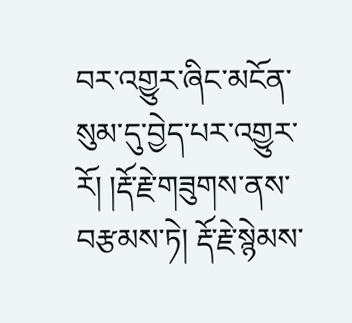བར་འགྱུར་ཞིང་མངོན་སུམ་དུ་བྱེད་པར་འགྱུར་རོ། །རྡོ་རྗེ་གཟུགས་ནས་བརྩམས་ཏེ། རྡོ་རྗེ་སྙེམས་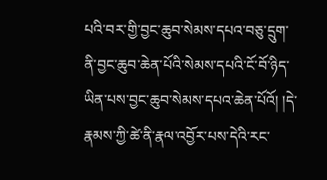པའི་བར་གྱི་བྱང་ཆུབ་སེམས་དཔའ་བཅུ་དྲུག་ ནི་བྱང་ཆུབ་ཆེན་པོའི་སེམས་དཔའི་ངོ་བོ་ཉིད་ཡིན་པས་བྱང་ཆུབ་སེམས་དཔའ་ཆེན་པོའོ། །དེ་རྣམས་ཀྱི་ཚེ་ནི་རྣལ་འབྱོར་པས་དེའི་རང་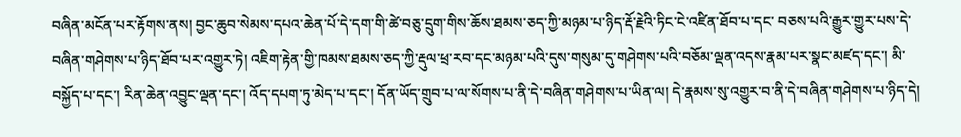བཞིན་མངོན་པར་རྟོགས་ནས། བྱང་ཆུབ་སེམས་དཔའ་ཆེན་པོ་དེ་དག་གི་ཚེ་བཅུ་དྲུག་གིས་ཆོས་ཐམས་ཅད་ཀྱི་མཉམ་པ་ཉིད་རྡོ་རྗེའི་ཏིང་ངེ་འཛིན་ཐོབ་པ་དང་ བཅས་པའི་རྒྱུར་གྱུར་པས་དེ་བཞིན་གཤེགས་པ་ཉིད་ཐོབ་པར་འགྱུར་ཏེ། འཇིག་རྟེན་གྱི་ཁམས་ཐམས་ཅད་ཀྱི་རྡུལ་ཕྲ་རབ་དང་མཉམ་པའི་དུས་གསུམ་དུ་གཤེགས་པའི་བཅོམ་ལྡན་འདས་རྣམ་པར་སྣང་མཛད་དང་། མི་བསྐྱོད་པ་དང་། རིན་ཆེན་འབྱུང་ལྡན་དང་། འོད་དཔག་ཏུ་མེད་པ་དང་། དོན་ཡོད་གྲུབ་པ་ལ་སོགས་པ་ནི་དེ་བཞིན་གཤེགས་པ་ཡིན་ལ། དེ་རྣམས་སུ་འགྱུར་བ་ནི་དེ་བཞིན་གཤེགས་པ་ཉིད་དེ།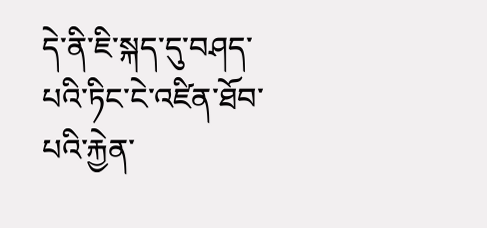དེ་ནི་ཇི་སྐད་དུ་བཤད་པའི་ཏིང་ངེ་འཛིན་ཐོབ་པའི་རྐྱེན་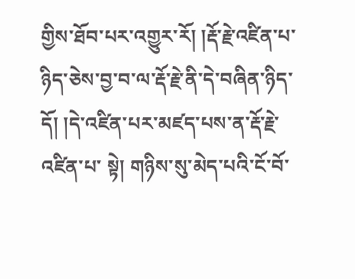གྱིས་ཐོབ་པར་འགྱུར་རོ། །རྡོ་རྗེ་འཛིན་པ་ཉིད་ཅེས་བྱ་བ་ལ་རྡོ་རྗེ་ནི་དེ་བཞིན་ཉིད་དོ། །དེ་འཛིན་པར་མཛད་པས་ན་རྡོ་རྗེ་འཛིན་པ་ སྟེ། གཉིས་སུ་མེད་པའི་ངོ་བོ་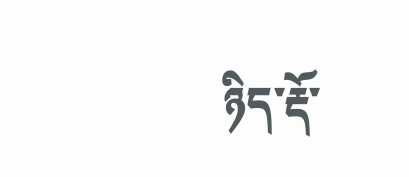ཉིད་རྡོ་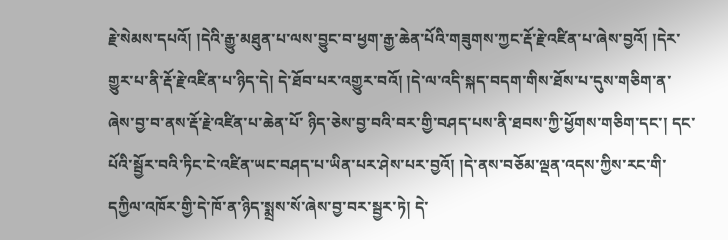རྗེ་སེམས་དཔའོ། །དེའི་རྒྱུ་མཐུན་པ་ལས་བྱུང་བ་ཕྱག་རྒྱ་ཆེན་པོའི་གཟུགས་ཀྱང་རྡོ་རྗེ་འཛིན་པ་ཞེས་བྱའོ། །དེར་གྱུར་པ་ནི་རྡོ་རྗེ་འཛིན་པ་ཉིད་དེ། དེ་ཐོབ་པར་འགྱུར་བའོ། །དེ་ལ་འདི་སྐད་བདག་གིས་ཐོས་པ་དུས་གཅིག་ན་ཞེས་བྱ་བ་ནས་རྡོ་རྗེ་འཛིན་པ་ཆེན་པོ་ ཉིད་ཅེས་བྱ་བའི་བར་གྱི་བཤད་པས་ནི་ཐབས་ཀྱི་ཕྱོགས་གཅིག་དང་། དང་པོའི་སྦྱོར་བའི་ཏིང་ངེ་འཛིན་ཡང་བཤད་པ་ཡིན་པར་ཤེས་པར་བྱའོ། །དེ་ནས་བཅོམ་ལྡན་འདས་ཀྱིས་རང་གི་དཀྱིལ་འཁོར་གྱི་དེ་ཁོ་ན་ཉིད་སྨྲས་སོ་ཞེས་བྱ་བར་སྦྱར་ཏེ། དེ་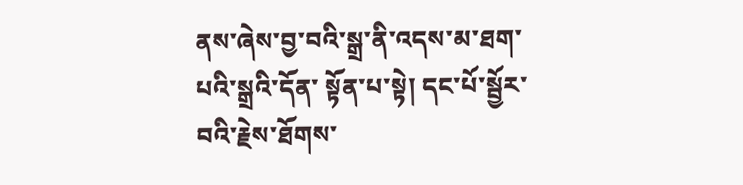ནས་ཞེས་བྱ་བའི་སྒྲ་ནི་འདས་མ་ཐག་པའི་སྒྲའི་དོན་ སྟོན་པ་སྟེ། དང་པོ་སྦྱོར་བའི་རྗེས་ཐོགས་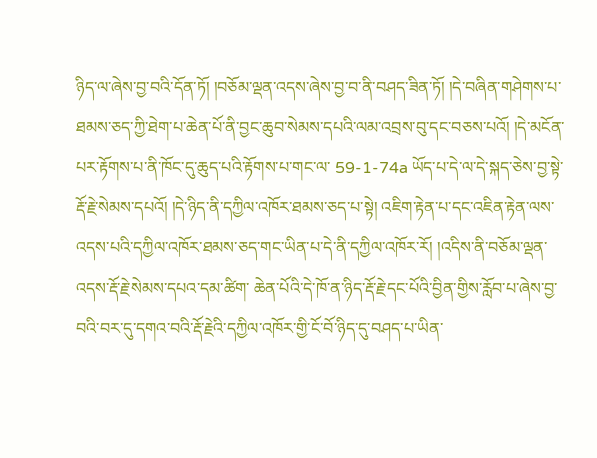ཉིད་ལ་ཞེས་བྱ་བའི་དོན་ཏོ། །བཅོམ་ལྡན་འདས་ཞེས་བྱ་བ་ནི་བཤད་ཟིན་ཏོ། །དེ་བཞིན་གཤེགས་པ་ཐམས་ཅད་ཀྱི་ཐེག་པ་ཆེན་པོ་ནི་བྱང་ཆུབ་སེམས་དཔའི་ལམ་འབྲས་བུ་དང་བཅས་པའོ། །དེ་མངོན་པར་རྟོགས་པ་ནི་ཁོང་དུ་ཆུད་པའི་རྟོགས་པ་གང་ལ་ 59-1-74a ཡོད་པ་དེ་ལ་དེ་སྐད་ཅེས་བྱ་སྟེ་རྡོ་རྗེ་སེམས་དཔའོ། །དེ་ཉིད་ནི་དཀྱིལ་འཁོར་ཐམས་ཅད་པ་སྟེ། འཇིག་རྟེན་པ་དང་འཇིན་རྟེན་ལས་འདས་པའི་དཀྱིལ་འཁོར་ཐམས་ཅད་གང་ཡིན་པ་དེ་ནི་དཀྱིལ་འཁོར་རོ། །འདིས་ནི་བཅོམ་ལྡན་འདས་རྡོ་རྗེ་སེམས་དཔའ་དམ་ཚིག་ ཆེན་པོའི་དེ་ཁོ་ན་ཉིད་རྡོ་རྗེ་དང་པོའི་བྱིན་གྱིས་རློབ་པ་ཞེས་བྱ་བའི་བར་དུ་དགའ་བའི་རྡོ་རྗེའི་དཀྱིལ་འཁོར་གྱི་ངོ་བོ་ཉིད་དུ་བཤད་པ་ཡིན་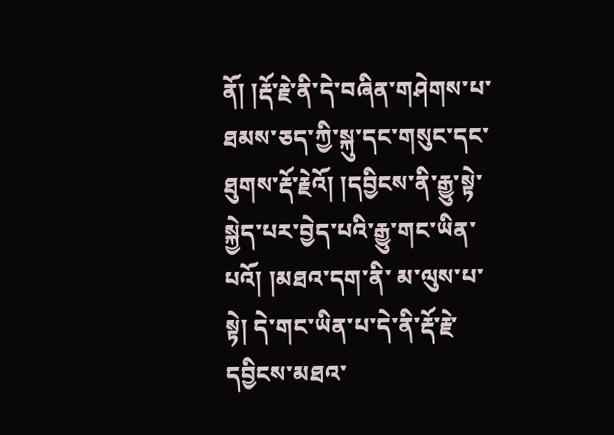ནོ། །རྡོ་རྗེ་ནི་དེ་བཞིན་གཤེགས་པ་ཐམས་ཅད་ཀྱི་སྐུ་དང་གསུང་དང་ཐུགས་རྡོ་རྗེའོ། །དབྱིངས་ནི་རྒྱུ་སྟེ་སྐྱེད་པར་བྱེད་པའི་རྒྱུ་གང་ཡིན་པའོ། །མཐའ་དག་ནི་ མ་ལུས་པ་སྟེ། དེ་གང་ཡིན་པ་དེ་ནི་རྡོ་རྗེ་དབྱིངས་མཐའ་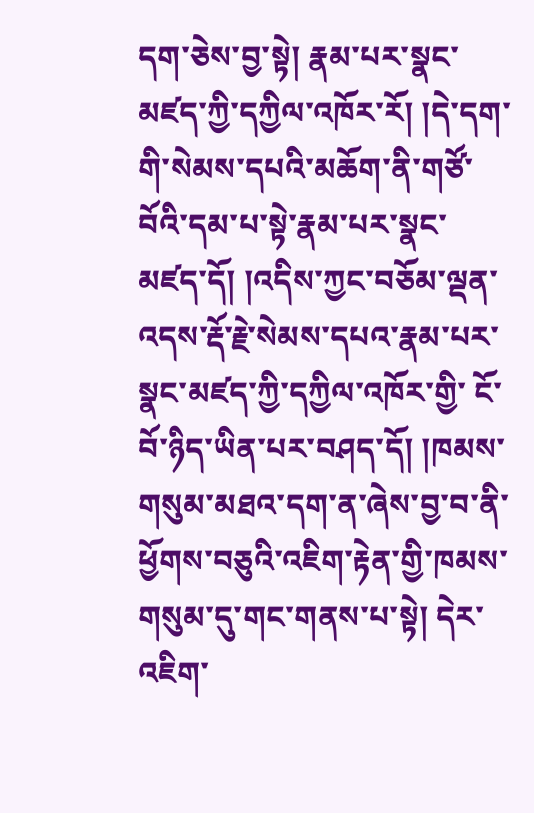དག་ཅེས་བྱ་སྟེ། རྣམ་པར་སྣང་མཛད་ཀྱི་དཀྱིལ་འཁོར་རོ། །དེ་དག་གི་སེམས་དཔའི་མཆོག་ནི་གཙོ་བོའི་དམ་པ་སྟེ་རྣམ་པར་སྣང་མཛད་དོ། །འདིས་ཀྱང་བཅོམ་ལྡན་འདས་རྡོ་རྗེ་སེམས་དཔའ་རྣམ་པར་སྣང་མཛད་ཀྱི་དཀྱིལ་འཁོར་གྱི་ ངོ་བོ་ཉིད་ཡིན་པར་བཤད་དོ། །ཁམས་གསུམ་མཐའ་དག་ན་ཞེས་བྱ་བ་ནི་ཕྱོགས་བཅུའི་འཇིག་རྟེན་གྱི་ཁམས་གསུམ་དུ་གང་གནས་པ་སྟེ། དེར་འཇིག་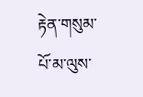རྟེན་གསུམ་པོ་མ་ལུས་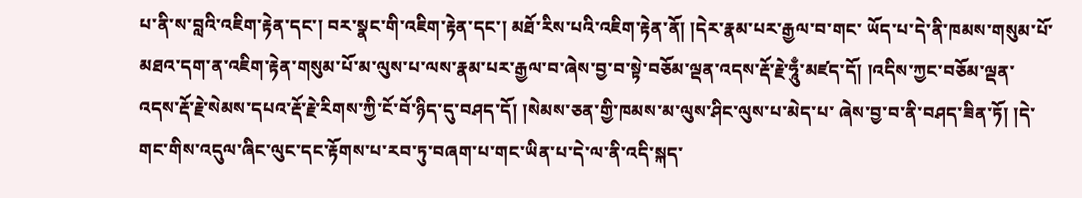པ་ནི་ས་བླའི་འཇིག་རྟེན་དང་། བར་སྣང་གི་འཇིག་རྟེན་དང་། མཐོ་རིས་པའི་འཇིག་རྟེན་ནོ། །དེར་རྣམ་པར་རྒྱལ་བ་གང་ ཡོད་པ་དེ་ནི་ཁམས་གསུམ་པོ་མཐའ་དག་ན་འཇིག་རྟེན་གསུམ་པོ་མ་ལུས་པ་ལས་རྣམ་པར་རྒྱལ་བ་ཞེས་བྱ་བ་སྟེ་བཅོམ་ལྡན་འདས་རྡོ་རྗེ་ཧཱུྃ་མཛད་དོ། །འདིས་ཀྱང་བཅོམ་ལྡན་འདས་རྡོ་རྗེ་སེམས་དཔའ་རྡོ་རྗེ་རིགས་ཀྱི་ངོ་བོ་ཉིད་དུ་བཤད་དོ། །སེམས་ཅན་གྱི་ཁམས་མ་ལུས་ཤིང་ལུས་པ་མེད་པ་ ཞེས་བྱ་བ་ནི་བཤད་ཟིན་ཏོ། །དེ་གང་གིས་འདུལ་ཞིང་ལུང་དང་རྟོགས་པ་རབ་ཏུ་བཞག་པ་གང་ཡིན་པ་དེ་ལ་ནི་འདི་སྐད་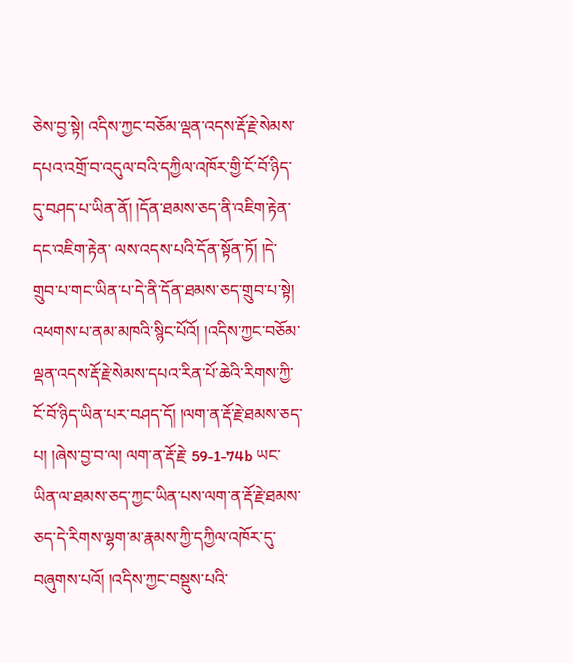ཅེས་བྱ་སྟེ། འདིས་ཀྱང་བཅོམ་ལྡན་འདས་རྡོ་རྗེ་སེམས་དཔའ་འགྲོ་བ་འདུལ་བའི་དཀྱིལ་འཁོར་གྱི་ངོ་བོ་ཉིད་དུ་བཤད་པ་ཡིན་ནོ། །དོན་ཐམས་ཅད་ནི་འཇིག་རྟེན་དང་འཇིག་རྟེན་ ལས་འདས་པའི་དོན་སྟོན་ཏོ། །དེ་གྲུབ་པ་གང་ཡིན་པ་དེ་ནི་དོན་ཐམས་ཅད་གྲུབ་པ་སྟེ། འཕགས་པ་ནམ་མཁའི་སྙིང་པོའོ། །འདིས་ཀྱང་བཅོམ་ལྡན་འདས་རྡོ་རྗེ་སེམས་དཔའ་རིན་པོ་ཆེའི་རིགས་ཀྱི་ངོ་བོ་ཉིད་ཡིན་པར་བཤད་དོ། །ལག་ན་རྡོ་རྗེ་ཐམས་ཅད་པ། །ཞེས་བྱ་བ་ལ། ལག་ན་རྡོ་རྗེ་ 59-1-74b ཡང་ཡིན་ལ་ཐམས་ཅད་ཀྱང་ཡིན་པས་ལག་ན་རྡོ་རྗེ་ཐམས་ཅད་དེ་རིགས་ལྷག་མ་རྣམས་ཀྱི་དཀྱིལ་འཁོར་དུ་བཞུགས་པའོ། །འདིས་ཀྱང་བསྡུས་པའི་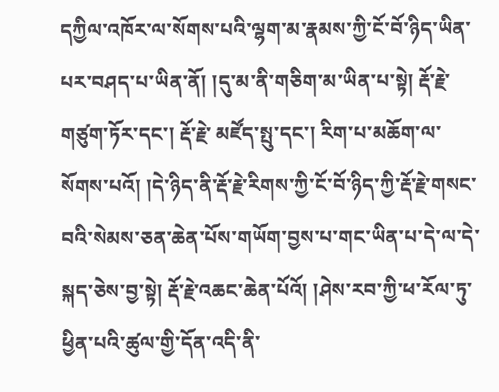དཀྱིལ་འཁོར་ལ་སོགས་པའི་ལྷག་མ་རྣམས་ཀྱི་ངོ་བོ་ཉིད་ཡིན་པར་བཤད་པ་ཡིན་ནོ། །དུ་མ་ནི་གཅིག་མ་ཡིན་པ་སྟེ། རྡོ་རྗེ་གཙུག་ཏོར་དང་། རྡོ་རྗེ་ མཛོད་སྤུ་དང་། རིག་པ་མཆོག་ལ་སོགས་པའོ། །དེ་ཉིད་ནི་རྡོ་རྗེ་རིགས་ཀྱི་ངོ་བོ་ཉིད་ཀྱི་རྡོ་རྗེ་གསང་བའི་སེམས་ཅན་ཆེན་པོས་གཡོག་བྱས་པ་གང་ཡིན་པ་དེ་ལ་དེ་སྐད་ཅེས་བྱ་སྟེ། རྡོ་རྗེ་འཆང་ཆེན་པོའོ། །ཤེས་རབ་ཀྱི་ཕ་རོལ་ཏུ་ཕྱིན་པའི་ཚུལ་གྱི་དོན་འདི་ནི་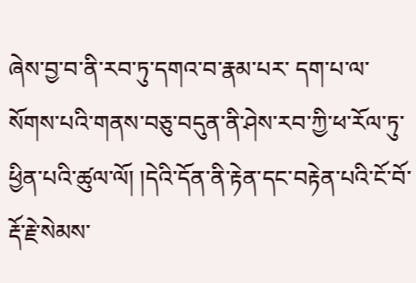ཞེས་བྱ་བ་ནི་རབ་ཏུ་དགའ་བ་རྣམ་པར་ དག་པ་ལ་སོགས་པའི་གནས་བཅུ་བདུན་ནི་ཤེས་རབ་ཀྱི་ཕ་རོལ་ཏུ་ཕྱིན་པའི་ཚུལ་ལོ། །དེའི་དོན་ནི་རྟེན་དང་བརྟེན་པའི་ངོ་བོ་རྡོ་རྗེ་སེམས་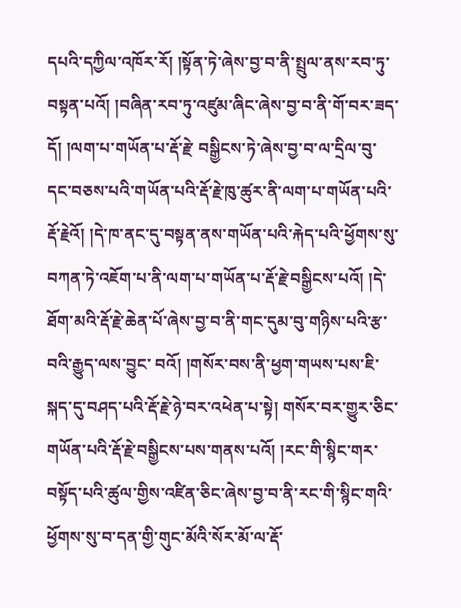དཔའི་དཀྱིལ་འཁོར་རོ། །སྟོན་ཏེ་ཞེས་བྱ་བ་ནི་སྤྲུལ་ནས་རབ་ཏུ་བསྟན་པའོ། །བཞིན་རབ་ཏུ་འཛུམ་ཞིང་ཞེས་བྱ་བ་ནི་གོ་བར་ཟད་དོ། །ལག་པ་གཡོན་པ་རྡོ་རྗེ་ བསྒྱིངས་ཏེ་ཞེས་བྱ་བ་ལ་དྲིལ་བུ་དང་བཅས་པའི་གཡོན་པའི་རྡོ་རྗེ་ཁུ་ཚུར་ནི་ལག་པ་གཡོན་པའི་རྡོ་རྗེའོ། །དེ་ཁ་ནང་དུ་བསྟན་ནས་གཡོན་པའི་རྐེད་པའི་ཕྱོགས་སུ་བཀན་ཏེ་འཇོག་པ་ནི་ལག་པ་གཡོན་པ་རྡོ་རྗེ་བསྒྱིངས་པའོ། །དེ་ཐོག་མའི་རྡོ་རྗེ་ཆེན་པོ་ཞེས་བྱ་བ་ནི་གང་དུམ་བུ་གཉིས་པའི་རྩ་བའི་རྒྱུད་ལས་བྱུང་ བའོ། །གསོར་བས་ནི་ཕྱག་གཡས་པས་ཇི་སྐད་དུ་བཤད་པའི་རྡོ་རྗེ་ཉེ་བར་འཕེན་པ་སྟེ། གསོར་བར་གྱུར་ཅིང་གཡོན་པའི་རྡོ་རྗེ་བསྒྱིངས་པས་གནས་པའོ། །རང་གི་སྙིང་གར་བསྟོད་པའི་ཚུལ་གྱིས་འཛིན་ཅིང་ཞེས་བྱ་བ་ནི་རང་གི་སྙིང་གའི་ཕྱོགས་སུ་བ་དན་གྱི་གུང་མོའི་སོར་མོ་ལ་རྡོ་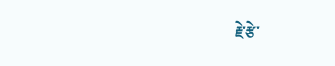རྗེ་རྩེ་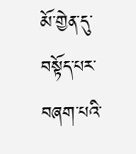མོ་གྱེན་དུ་བསྟོད་པར་ བཞག་པའི་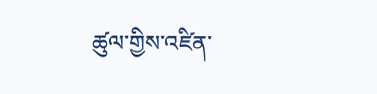ཚུལ་གྱིས་འཛིན་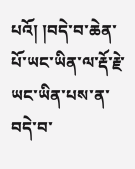པའོ། །བདེ་བ་ཆེན་པོ་ཡང་ཡིན་ལ་རྡོ་རྗེ་ཡང་ཡིན་པས་ན་བདེ་བ་